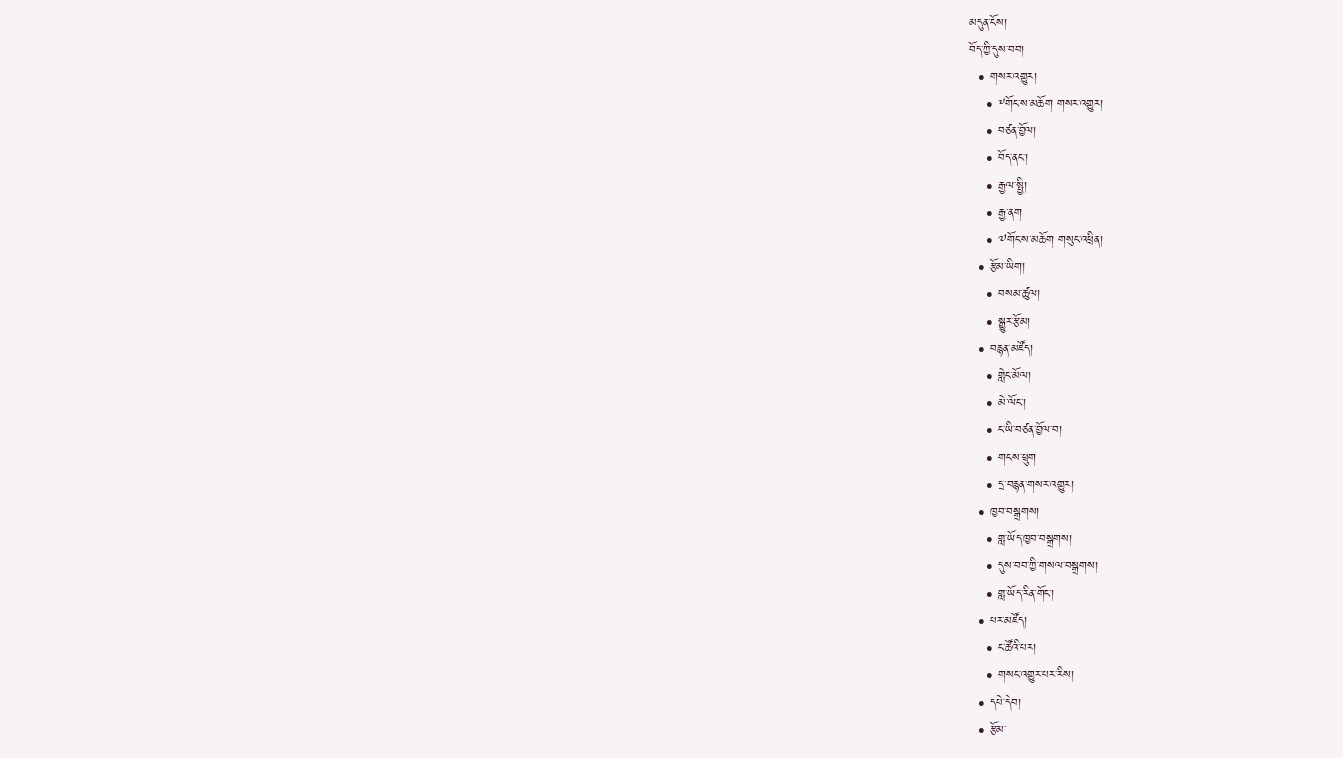མདུན་ངོས།
བོད་ཀྱི་དུས་བབ།
  • གསར་འགྱུར།
    • ༸གོང་ས་མཆོག གསར་འགྱུར།
    • བཙན་བྱོལ།
    • བོད་ནང་།
    • རྒྱལ་སྤྱི།
    • རྒྱ་ནག
    • ༧གོང་ས་མཆོག གསུང་འཕྲིན།
  • རྩོམ་ཡིག།
    • བསམ་ཚུལ།
    • སྒྱུར་རྩོམ།
  • བརྙན་མཛོད།
    • གླེང་མོལ།
    • མེ་ལོང་།
    • ང་ཡི་བཙན་བྱོལ་བ།
    • གངས་ཕྲུག
    • དྲ་བརྙན་གསར་འགྱུར།
  • ཁྱབ་བསྒྲགས།
    • གླ་ཡོད་ཁྱབ་བསྒྲགས།
    • དུས་བབ་ཀྱི་གསལ་བསྒྲགས།
    • གླ་ཡོད་རིན་གོང་།
  • པར་མཛོད།
    • ང་ཚོའི་པར།
    • གསང་འགྱུར་པར་རིས།
  • དཔེ་དེབ།
  • རྩོམ་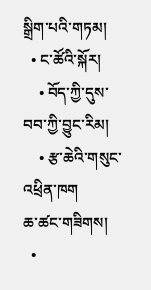སྒྲིག་པའི་གཏམ།
  • ང་ཚོའི་སྐོར།
    • བོད་ཀྱི་དུས་བབ་ཀྱི་བྱུང་རིམ།
    • རྩ་ཆེའི་གསུང་འཕྲིན་ཁག
ཆ་ཚང་གཟིགས།
  •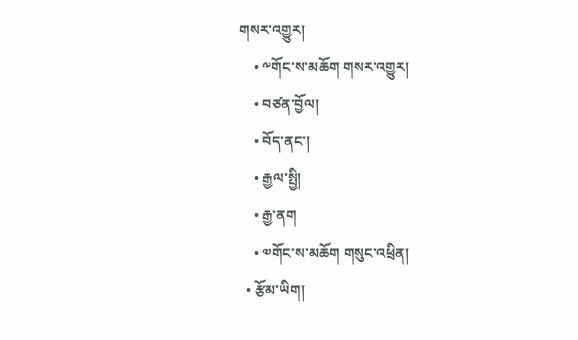གསར་འགྱུར།
    • ༸གོང་ས་མཆོག གསར་འགྱུར།
    • བཙན་བྱོལ།
    • བོད་ནང་།
    • རྒྱལ་སྤྱི།
    • རྒྱ་ནག
    • ༧གོང་ས་མཆོག གསུང་འཕྲིན།
  • རྩོམ་ཡིག།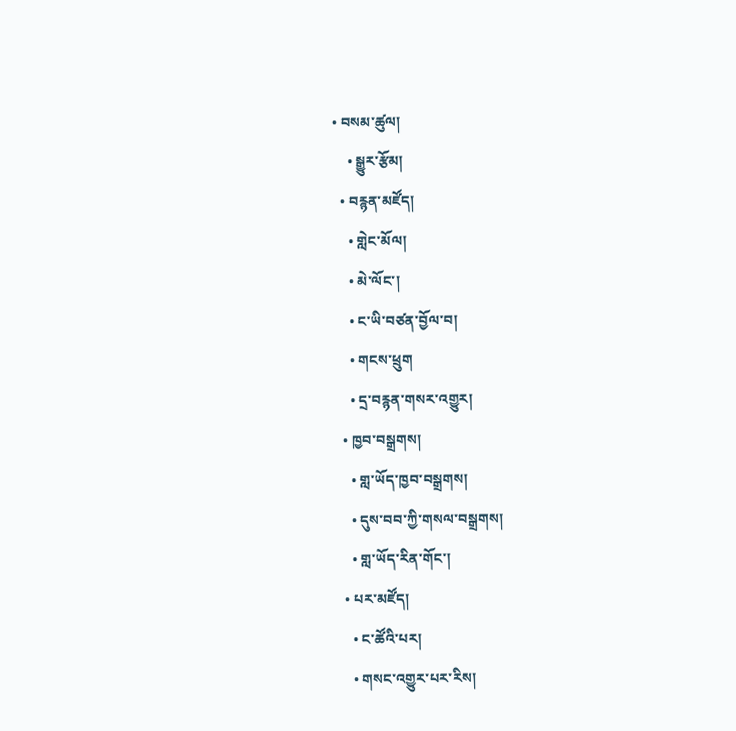• བསམ་ཚུལ།
    • སྒྱུར་རྩོམ།
  • བརྙན་མཛོད།
    • གླེང་མོལ།
    • མེ་ལོང་།
    • ང་ཡི་བཙན་བྱོལ་བ།
    • གངས་ཕྲུག
    • དྲ་བརྙན་གསར་འགྱུར།
  • ཁྱབ་བསྒྲགས།
    • གླ་ཡོད་ཁྱབ་བསྒྲགས།
    • དུས་བབ་ཀྱི་གསལ་བསྒྲགས།
    • གླ་ཡོད་རིན་གོང་།
  • པར་མཛོད།
    • ང་ཚོའི་པར།
    • གསང་འགྱུར་པར་རིས།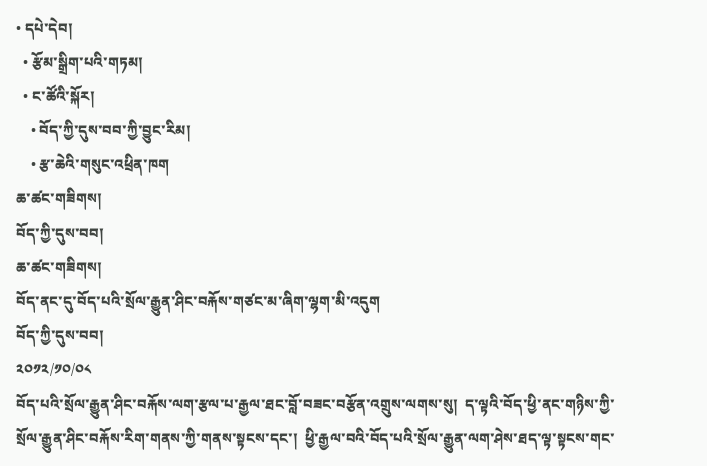• དཔེ་དེབ།
  • རྩོམ་སྒྲིག་པའི་གཏམ།
  • ང་ཚོའི་སྐོར།
    • བོད་ཀྱི་དུས་བབ་ཀྱི་བྱུང་རིམ།
    • རྩ་ཆེའི་གསུང་འཕྲིན་ཁག
ཆ་ཚང་གཟིགས།
བོད་ཀྱི་དུས་བབ།
ཆ་ཚང་གཟིགས།
བོད་ནང་དུ་བོད་པའི་སྲོལ་རྒྱུན་ཤིང་བརྐོས་གཙང་མ་ཞིག་ལྷག་མི་འདུག
བོད་ཀྱི་དུས་བབ།
༢༠༡༢/༡༠/༠༨
བོད་པའི་སྲོལ་རྒྱུན་ཤིང་བརྐོས་ལག་རྩལ་པ་རྒྱལ་ཐང་བློ་བཟང་བརྩོན་འགྲུས་ལགས་སུ།  ད་ལྟའི་བོད་ཕྱི་ནང་གཉིས་ཀྱི་སྲོལ་རྒྱུན་ཤིང་བརྐོས་རིག་གནས་ཀྱི་གནས་སྟངས་དང་།  ཕྱི་རྒྱལ་བའི་བོད་པའི་སྲོལ་རྒྱུན་ལག་ཤེས་ཐད་ལྟ་སྟངས་གང་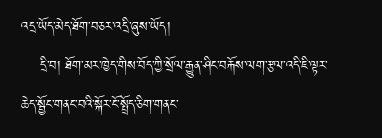འདྲ་ཡོད་མེད་ཐོག་བཅར་འདྲི་ཞུས་ཡོད།
    དྲི་བ། ཐོག་མར་ཁྱེད་གིས་བོད་ཀྱི་སྲོལ་རྒྱུན་ཤིང་བརྐོས་ལག་རྩལ་འདི་ཇི་ལྟར་ཆེད་སྦྱོང་གནང་བའི་སྐོར་ངོ་སྤྲོད་ཅིག་གནང་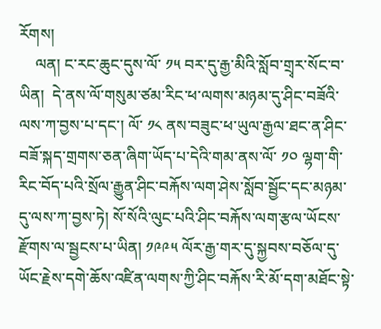རོགས།
    ལན། ང་རང་ཆུང་དུས་ལོ་ ༡༥ བར་དུ་རྒྱ་མིའི་སློབ་གྲྭར་སོང་བ་ཡིན།  དེ་ནས་ལོ་གསུམ་ཙམ་རིང་ཕ་ལགས་མཉམ་དུ་ཤིང་བཟོའི་ལས་ཀ་བྱས་པ་དང་། ལོ་ ༡༨ ནས་བཟུང་ཕ་ཡུལ་རྒྱལ་ཐང་ན་ཤིང་བཟོ་སྐད་གྲགས་ཅན་ཞིག་ཡོད་པ་དེའི་གམ་ནས་ལོ་ ༡༠ ལྷག་གི་རིང་བོད་པའི་སྲོལ་རྒྱུན་ཤིང་བརྐོས་ལག་ཤེས་སློབ་སྦྱོང་དང་མཉམ་དུ་ལས་ཀ་བྱས་ཏེ། སོ་སོའི་ལུང་པའི་ཤིང་བརྐོས་ལག་རྩལ་ཡོངས་རྫོགས་ལ་སྦྱངས་པ་ཡིན། ༡༩༩༥ ལོར་རྒྱ་གར་དུ་སྐྱབས་བཅོལ་དུ་ཡོང་རྗེས་དགེ་ཆོས་འཛིན་ལགས་ཀྱི་ཤིང་བརྐོས་རི་མོ་དག་མཐོང་སྟེ་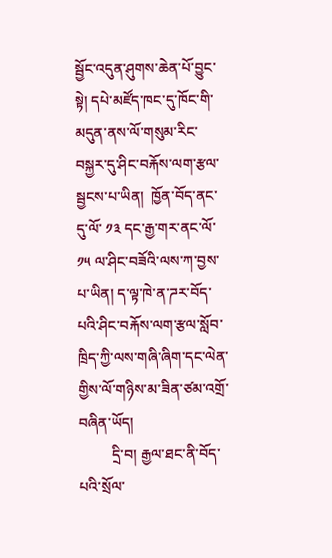སྦྱོང་འདུན་ཤུགས་ཆེན་པོ་བྱུང་སྟེ། དཔེ་མཛོད་ཁང་དུ་ཁོང་གི་མདུན་ནས་ལོ་གསུམ་རིང་བསྐྱར་དུ་ཤིང་བརྐོས་ལག་རྩལ་སྦྱངས་པ་ཡིན།  ཁྱོན་བོད་ནང་དུ་ལོ་ ༡༣ དང་རྒྱ་གར་ནང་ལོ་ ༡༥ ལ་ཤིང་བཟོའི་ལས་ཀ་བྱས་པ་ཡིན། ད་ལྟ་ཁེ་ན་ཌར་བོད་པའི་ཤིང་བརྐོས་ལག་རྩལ་སློབ་ཁྲིད་ཀྱི་ལས་གཞི་ཞིག་དང་ལེན་གྱིས་ལོ་གཉིས་མ་ཟིན་ཙམ་འགྲོ་བཞིན་ཡོད།
         དྲི་བ། རྒྱལ་ཐང་ནི་བོད་པའི་སྲོལ་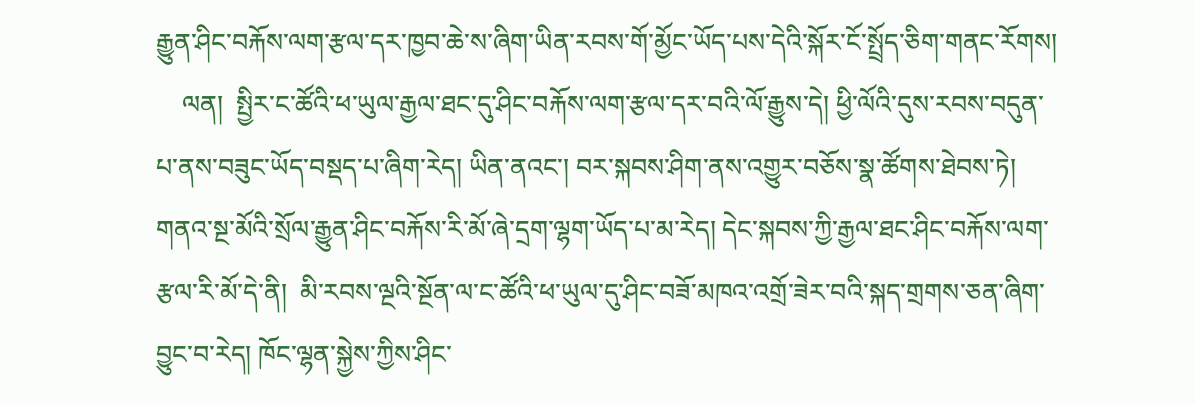རྒྱུན་ཤིང་བརྐོས་ལག་རྩལ་དར་ཁྱབ་ཆེ་ས་ཞིག་ཡིན་རབས་གོ་མྱོང་ཡོད་པས་དེའི་སྐོར་ངོ་སྤྲོད་ཅིག་གནང་རོགས།
    ལན།  སྤྱིར་ང་ཚོའི་ཕ་ཡུལ་རྒྱལ་ཐང་དུ་ཤིང་བརྐོས་ལག་རྩལ་དར་བའི་ལོ་རྒྱུས་དེ། ཕྱི་ལོའི་དུས་རབས་བདུན་པ་ནས་བཟུང་ཡོད་བསྡད་པ་ཞིག་རེད། ཡིན་ནའང་། བར་སྐབས་ཤིག་ནས་འགྱུར་བཅོས་སྣ་ཚོགས་ཐེབས་ཏེ།  གནའ་སྔ་མོའི་སྲོལ་རྒྱུན་ཤིང་བརྐོས་རི་མོ་ཞེ་དྲག་ལྷག་ཡོད་པ་མ་རེད། དེང་སྐབས་ཀྱི་རྒྱལ་ཐང་ཤིང་བརྐོས་ལག་རྩལ་རི་མོ་དེ་ནི།  མི་རབས་ལྔའི་སྔོན་ལ་ང་ཚོའི་ཕ་ཡུལ་དུ་ཤིང་བཟོ་མཁའ་འགྲོ་ཟེར་བའི་སྐད་གྲགས་ཅན་ཞིག་བྱུང་བ་རེད། ཁོང་ལྷན་སྐྱེས་ཀྱིས་ཤིང་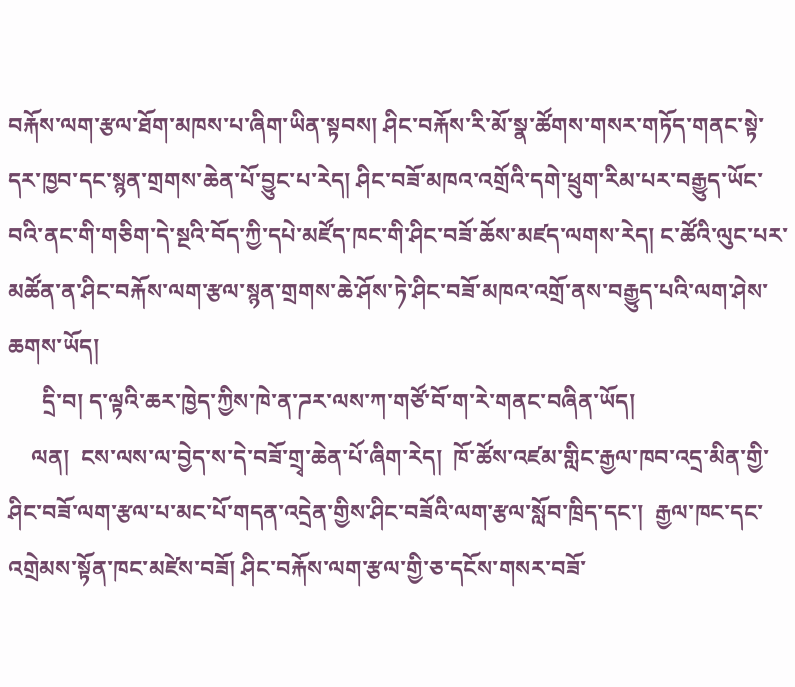བརྐོས་ལག་རྩལ་ཐོག་མཁས་པ་ཞིག་ཡིན་སྟབས། ཤིང་བརྐོས་རི་མོ་སྣ་ཚོགས་གསར་གཏོད་གནང་སྟེ་དར་ཁྱབ་དང་སྙན་གྲགས་ཆེན་པོ་བྱུང་པ་རེད། ཤིང་བཟོ་མཁའ་འགྲོའི་དགེ་ཕྲུག་རིམ་པར་བརྒྱུད་ཡོང་བའི་ནང་གི་གཅིག་དེ་སྔའི་བོད་ཀྱི་དཔེ་མཛོད་ཁང་གི་ཤིང་བཟོ་ཆོས་མཛད་ལགས་རེད། ང་ཚོའི་ལུང་པར་མཚོན་ན་ཤིང་བརྐོས་ལག་རྩལ་སྙན་གྲགས་ཆེ་ཤོས་ཏེ་ཤིང་བཟོ་མཁའ་འགྲོ་ནས་བརྒྱུད་པའི་ལག་ཤེས་ཆགས་ཡོད།
      དྲི་བ། ད་ལྟའི་ཆར་ཁྱེད་ཀྱིས་ཁེ་ན་ཌར་ལས་ཀ་གཙོ་བོ་ག་རེ་གནང་བཞིན་ཡོད།
    ལན།  ངས་ལས་ལ་བྱེད་ས་དེ་བཟོ་གྲྭ་ཆེན་པོ་ཞིག་རེད།  ཁོ་ཚོས་འཛམ་གླིང་རྒྱལ་ཁབ་འདྲ་མིན་གྱི་ཤིང་བཟོ་ལག་རྩལ་པ་མང་པོ་གདན་འདྲེན་གྱིས་ཤིང་བཟོའི་ལག་རྩལ་སློབ་ཁྲིད་དང་།  རྒྱལ་ཁང་དང་འགྲེམས་སྟོན་ཁང་མཛེས་བཟོ། ཤིང་བརྐོས་ལག་རྩལ་གྱི་ཅ་དངོས་གསར་བཟོ་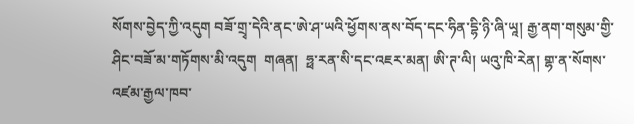སོགས་བྱེད་ཀྱི་འདུག བཟོ་གྲྭ་དེའི་ནང་ཨེ་ཤ་ཡའི་ཕྱོགས་ནས་བོད་དང་ཧིན་དྷི་ཉི་ཞི་ཡཱ། རྒྱ་ནག་གསུམ་གྱི་ཤིང་བཟོ་མ་གཏོགས་མི་འདུག  གཞན།  ཧྥ་རན་སི་དང་འཇར་མན། ཨི་ཊ་ལི། ཡའུ་ཁི་རེན། གྷ་ན་སོགས་འཛམ་རྒྱལ་ཁབ་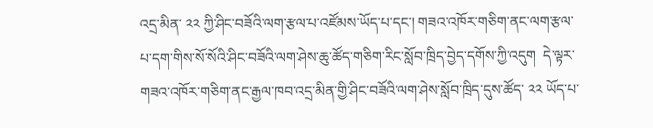འདྲ་མིན་ ༢༢ ཀྱི་ཤིང་བཟོའི་ལག་རྩལ་པ་འཛོམས་ཡོད་པ་དང་། གཟའ་འཁོར་གཅིག་ནང་ལག་རྩལ་པ་དག་གིས་སོ་སོའི་ཤིང་བཟོའི་ལག་ཤེས་ཆུ་ཚོད་གཅིག་རིང་སློབ་ཁྲིད་བྱེད་དགོས་ཀྱི་འདུག  དེ་ལྟར་གཟའ་འཁོར་གཅིག་ནང་རྒྱལ་ཁབ་འདྲ་མིན་གྱི་ཤིང་བཟོའི་ལག་ཤེས་སློབ་ཁྲིད་དུས་ཚོད་ ༢༢ ཡོད་པ་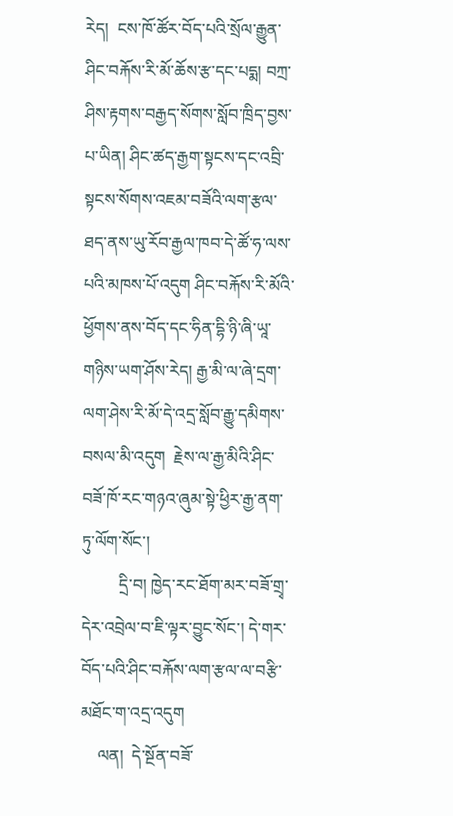རེད།  ངས་ཁོ་ཚོར་བོད་པའི་སྲོལ་རྒྱུན་ཤིང་བརྐོས་རི་མོ་ཆོས་རྩ་དང་པདྨ། བཀྲ་ཤིས་རྟགས་བརྒྱད་སོགས་སློབ་ཁྲིད་བྱས་པ་ཡིན། ཤིང་ཚད་རྒྱག་སྟངས་དང་འབྲི་སྟངས་སོགས་འཇམ་བཟོའི་ལག་རྩལ་ཐད་ནས་ཡུ་རོབ་རྒྱལ་ཁབ་དེ་ཚོ་ཧ་ལས་པའི་མཁས་པོ་འདུག ཤིང་བརྐོས་རི་མོའི་ཕྱོགས་ནས་བོད་དང་ཧིན་དྷི་ཉི་ཞི་ཡཱ་གཉིས་ཡག་ཤོས་རེད། རྒྱ་མི་ལ་ཞེ་དྲག་ལག་ཤེས་རི་མོ་དེ་འདྲ་སློབ་རྒྱུ་དམིགས་བསལ་མི་འདུག  རྗེས་ལ་རྒྱ་མིའི་ཤིང་བཟོ་ཁོ་རང་གཉའ་ཞུམ་སྟེ་ཕྱིར་རྒྱ་ནག་ཏུ་ལོག་སོང་།
         དྲི་བ། ཁྱེད་རང་ཐོག་མར་བཟོ་གྲྭ་དེར་འབྲེལ་བ་ཇི་ལྟར་བྱུང་སོང་། དེ་གར་བོད་པའི་ཤིང་བརྐོས་ལག་རྩལ་ལ་བརྩི་མཐོང་ག་འདྲ་འདུག
    ལན།  དེ་སྔོན་བཟོ་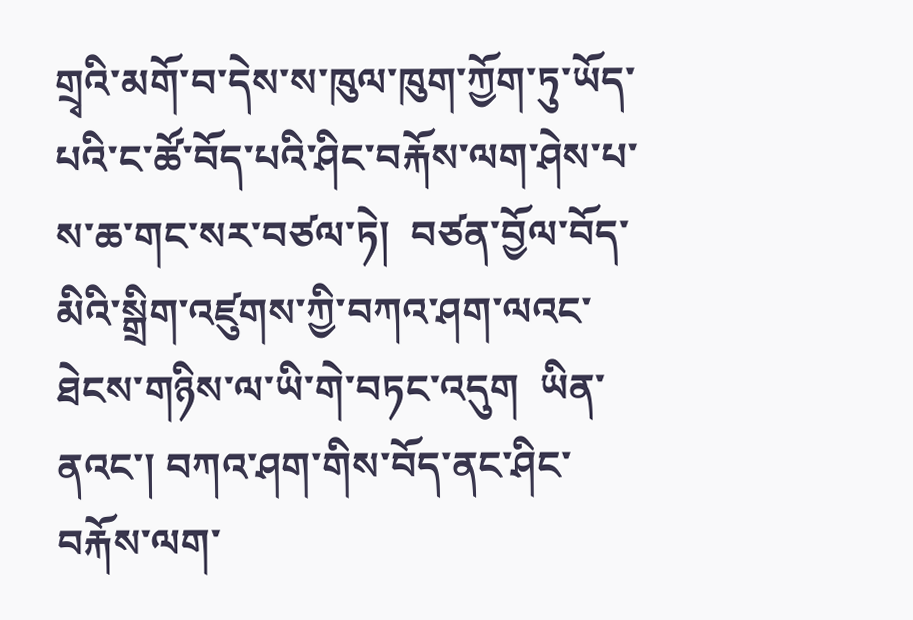གྲྭའི་མགོ་བ་དེས་ས་ཁུལ་ཁུག་ཀྱོག་ཏུ་ཡོད་པའི་ང་ཚོ་བོད་པའི་ཤིང་བརྐོས་ལག་ཤེས་པ་ས་ཆ་གང་སར་བཙལ་ཏེ།  བཙན་བྱོལ་བོད་མིའི་སྒྲིག་འཛུགས་ཀྱི་བཀའ་ཤག་ལའང་ཐེངས་གཉིས་ལ་ཡི་གེ་བཏང་འདུག  ཡིན་ནའང་། བཀའ་ཤག་གིས་བོད་ནང་ཤིང་བརྐོས་ལག་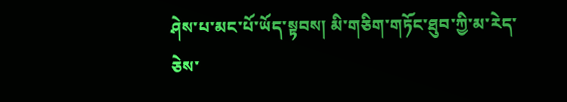ཤེས་པ་མང་པོ་ཡོད་སྟབས། མི་གཅིག་གཏོང་ཐུབ་ཀྱི་མ་རེད་ཅེས་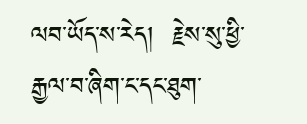ལབ་ཡོད་ས་རེད།  རྗེས་སུ་ཕྱི་རྒྱལ་བ་ཞིག་ང་དང་ཐུག་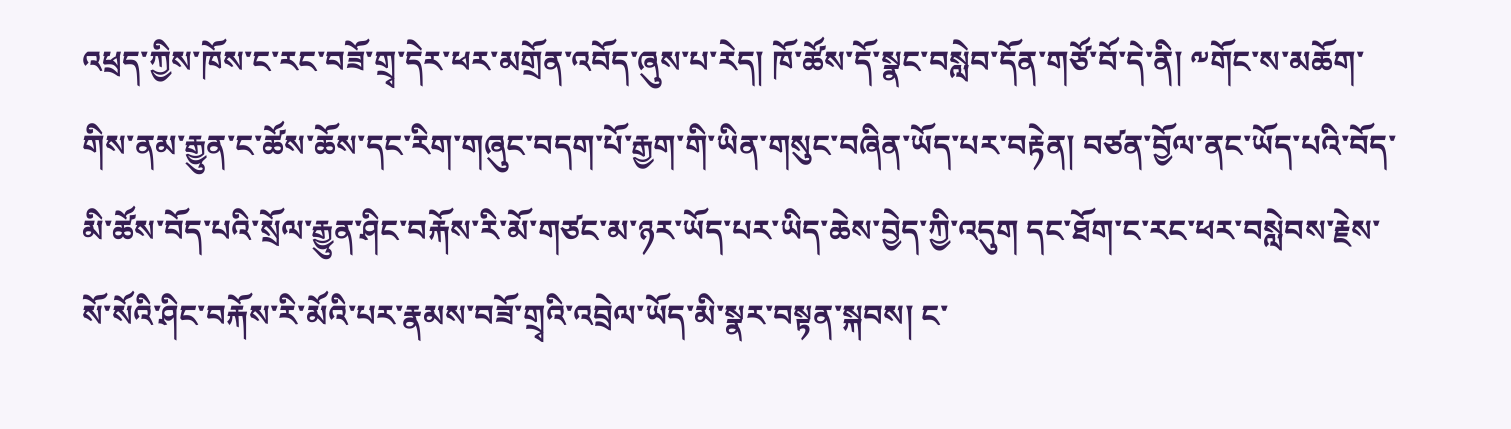འཕྲད་ཀྱིས་ཁོས་ང་རང་བཟོ་གྲྭ་དེར་ཕར་མགྲོན་འབོད་ཞུས་པ་རེད། ཁོ་ཚོས་དོ་སྣང་བསླེབ་དོན་གཙོ་བོ་དེ་ནི། ༸གོང་ས་མཆོག་གིས་ནམ་རྒྱུན་ང་ཚོས་ཆོས་དང་རིག་གཞུང་བདག་པོ་རྒྱག་གི་ཡིན་གསུང་བཞིན་ཡོད་པར་བརྟེན། བཙན་བྱོལ་ནང་ཡོད་པའི་བོད་མི་ཚོས་བོད་པའི་སྲོལ་རྒྱུན་ཤིང་བརྐོས་རི་མོ་གཙང་མ་ཉར་ཡོད་པར་ཡིད་ཆེས་བྱེད་ཀྱི་འདུག དང་ཐོག་ང་རང་ཕར་བསླེབས་རྗེས་སོ་སོའི་ཤིང་བརྐོས་རི་མོའི་པར་རྣམས་བཟོ་གྲྭའི་འབྲེལ་ཡོད་མི་སྣར་བསྟན་སྐབས། ང་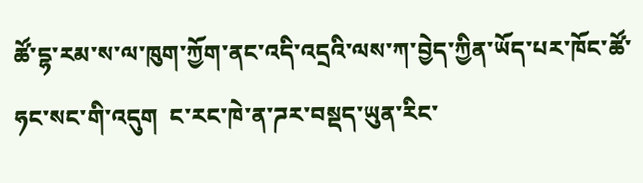ཚོ་དྷ་རམ་ས་ལ་ཁུག་ཀྱོག་ནང་འདི་འདྲའི་ལས་ཀ་བྱེད་ཀྱིན་ཡོད་པར་ཁོང་ཚོ་ཧང་སང་གི་འདུག  ང་རང་ཁེ་ན་ཌར་བསྡད་ཡུན་རིང་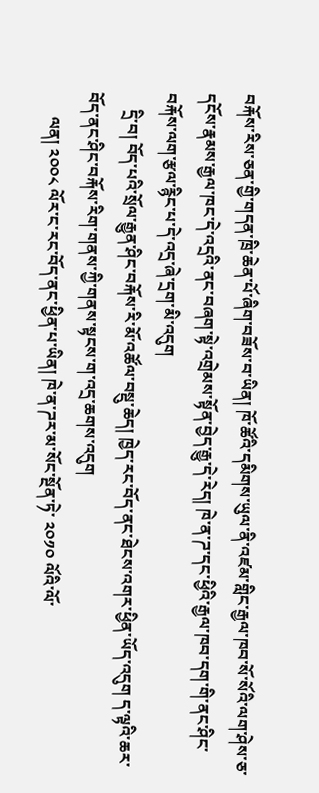བརྐོས་རིས་ཅན་གྱི་གདན་ཁྲི་ཆེན་པོ་ཞིག་བཟོས་བ་ཡིན། ཁོ་ཚོའི་དམིགས་ཡུལ་ནི་འཛམ་གླིང་རྒྱལ་ཁབ་སོ་སོའི་ལག་ཤེས་ཅ་དངོས་རྣམས་རྒྱལ་ཁང་དེ་འདྲའི་ནང་བཞག་སྟེ་འགྲེམས་སྟོན་བྱེད་རྒྱུ་དེ་རེད། ཁེ་ན་ཌ་དང་ཕྱིའི་རྒྱལ་ཁབ་དག་གི་ནང་ཤིང་བརྐོས་ལག་རྩལ་རྙིང་པ་དེ་འདྲ་ཞེ་དྲག་མི་འདུག
    དྲི་བ། བོད་པའི་སྲོལ་རྒྱུན་ཤིང་བརྐོས་རི་མོ་འཚོལ་བསྡུ་ཆེད། ཁྱེད་རང་བོད་ནང་ཐེངས་འགར་ཕྱིན་ཡོད་འདུག ད་ལྟའི་ཆར་བོད་ནང་ཤིང་བརྐོས་རིག་གནས་ཀྱི་གནས་སྟངས་ག་འདྲ་ཆགས་འདུག
      ལན། ༢༠༠༨ ལོར་ང་རང་བོད་ནང་ཕྱིན་པ་ཡིན། ཁེ་ན་ཌར་མ་སོང་སྔོན་ཏེ་ ༢༠༡༠ ལོའི་ལོ་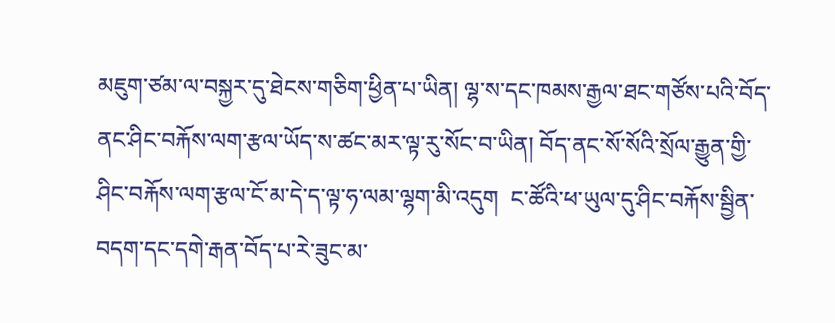མཇུག་ཙམ་ལ་བསྐྱར་དུ་ཐེངས་གཅིག་ཕྱིན་པ་ཡིན། ལྷ་ས་དང་ཁམས་རྒྱལ་ཐང་གཙོས་པའི་བོད་ནང་ཤིང་བརྐོས་ལག་རྩལ་ཡོད་ས་ཚང་མར་ལྟ་རུ་སོང་བ་ཡིན། བོད་ནང་སོ་སོའི་སྲོལ་རྒྱུན་གྱི་ཤིང་བརྐོས་ལག་རྩལ་ངོ་མ་དེ་ད་ལྟ་ཧ་ལམ་ལྷག་མི་འདུག  ང་ཚོའི་ཕ་ཡུལ་དུ་ཤིང་བརྐོས་སྦྱིན་བདག་དང་དགེ་རྒན་བོད་པ་རེ་ཟུང་མ་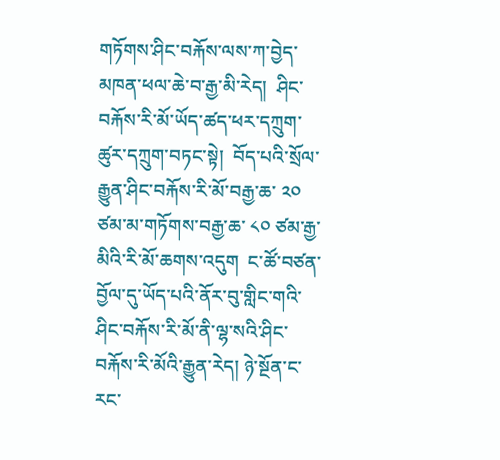གཏོགས་ཤིང་བརྐོས་ལས་ཀ་བྱེད་མཁན་ཕལ་ཆེ་བ་རྒྱ་མི་རེད།  ཤིང་བརྐོས་རི་མོ་ཡོད་ཚད་ཕར་དཀྲུག་ཚུར་དཀྲུག་བཏང་སྟེ།  བོད་པའི་སྲོལ་རྒྱུན་ཤིང་བརྐོས་རི་མོ་བརྒྱ་ཆ་ ༢༠ ཙམ་མ་གཏོགས་བརྒྱ་ཆ་ ༨༠ ཙམ་རྒྱ་མིའི་རི་མོ་ཆགས་འདུག  ང་ཚོ་བཙན་བྱོལ་དུ་ཡོད་པའི་ནོར་བུ་གླིང་གའི་ཤིང་བརྐོས་རི་མོ་ནི་ལྷ་སའི་ཤིང་བརྐོས་རི་མོའི་རྒྱུན་རེད། ཉེ་སྔོན་ང་རང་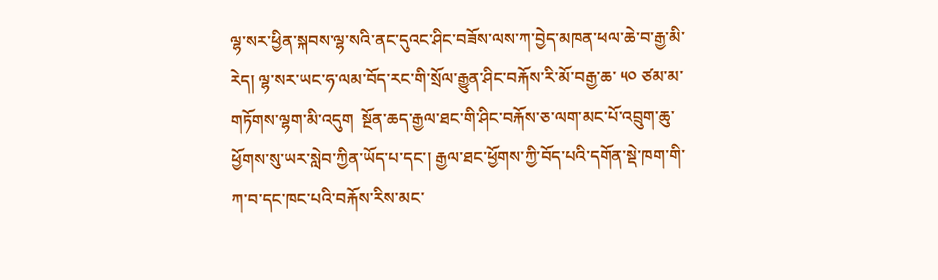ལྷ་སར་ཕྱིན་སྐབས་ལྷ་སའི་ནང་དུའང་ཤིང་བཟོས་ལས་ཀ་བྱེད་མཁན་ཕལ་ཆེ་བ་རྒྱ་མི་རེད། ལྷ་སར་ཡང་ཧ་ལམ་བོད་རང་གི་སྲོལ་རྒྱུན་ཤིང་བརྐོས་རི་མོ་བརྒྱ་ཆ་ ༥༠ ཙམ་མ་གཏོགས་ལྷག་མི་འདུག  སྔོན་ཆད་རྒྱལ་ཐང་གི་ཤིང་བརྐོས་ཅ་ལག་མང་པོ་འབྲུག་ཆུ་ཕྱོགས་སུ་ཡར་སླེབ་ཀྱིན་ཡོད་པ་དང་། རྒྱལ་ཐང་ཕྱོགས་ཀྱི་བོད་པའི་དགོན་སྡེ་ཁག་གི་ཀ་བ་དང་ཁང་པའི་བརྐོས་རིས་མང་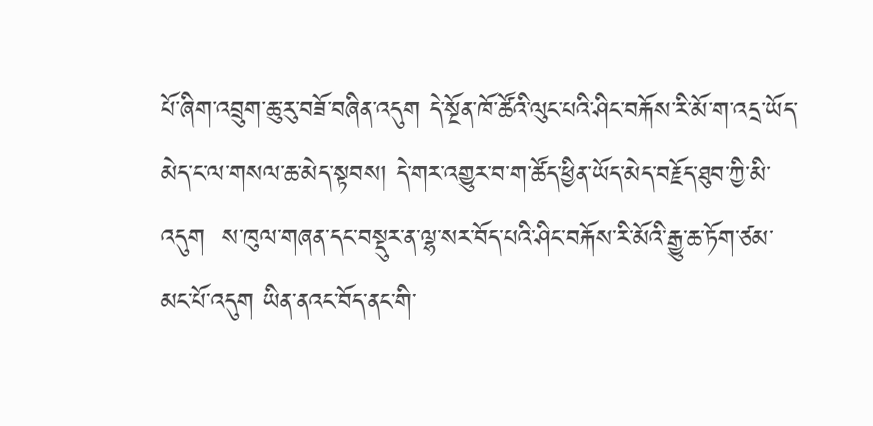པོ་ཞིག་འབྲུག་ཆུ་རུ་བཟོ་བཞིན་འདུག དེ་སྔོན་ཁོ་ཚོའི་ལུང་པའི་ཤིང་བརྐོས་རི་མོ་ག་འདྲ་ཡོད་མེད་ང་ལ་གསལ་ཆ་མེད་སྟབས། དེ་གར་འགྱུར་བ་ག་ཚོད་ཕྱིན་ཡོད་མེད་བརྗོད་ཐུབ་ཀྱི་མི་འདུག  ས་ཁུལ་གཞན་དང་བསྡུར་ན་ལྷ་སར་བོད་པའི་ཤིང་བརྐོས་རི་མོའི་རྒྱུ་ཆ་ཏོག་ཙམ་མང་པོ་འདུག ཡིན་ནའང་བོད་ནང་གི་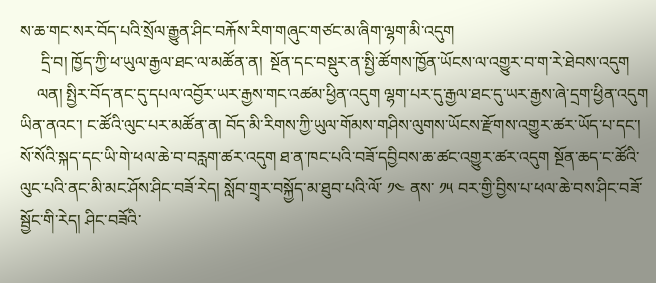ས་ཆ་གང་སར་བོད་པའི་སྲོལ་རྒྱུན་ཤིང་བརྐོས་རིག་གཞུང་གཙང་མ་ཞིག་ལྷག་མི་འདུག
     དྲི་བ། ཁྱོད་ཀྱི་ཕ་ཡུལ་རྒྱལ་ཐང་ལ་མཚོན་ན།  སྔོན་དང་བསྡུར་ན་སྤྱི་ཚོགས་ཁྱོན་ཡོངས་ལ་འགྱུར་བ་ག་རེ་ཐེབས་འདུག
    ལན། སྤྱིར་བོད་ནང་དུ་དཔལ་འབྱོར་ཡར་རྒྱས་གང་འཚམ་ཕྱིན་འདུག ལྷག་པར་དུ་རྒྱལ་ཐང་དུ་ཡར་རྒྱས་ཞེ་དྲག་ཕྱིན་འདུག  ཡིན་ནའང་། ང་ཚོའི་ལུང་པར་མཚོན་ན། བོད་མི་རིགས་ཀྱི་ཡུལ་གོམས་གཤིས་ལུགས་ཡོངས་རྫོགས་འགྱུར་ཚར་ཡོད་པ་དང་། སོ་སོའི་སྐད་དང་ཡི་གེ་ཕལ་ཆེ་བ་བརླག་ཚར་འདུག ཐ་ན་ཁང་པའི་བཟོ་དབྱིབས་ཆ་ཚང་འགྱུར་ཚར་འདུག སྔོན་ཆད་ང་ཚོའི་ལུང་པའི་ནང་མི་མང་ཤོས་ཤིང་བཟོ་རེད། སློབ་གྲྭར་བསྐྱོད་མ་ཐུབ་པའི་ལོ་ ༡༤ ནས་ ༡༥ བར་གྱི་བྱིས་པ་ཕལ་ཆེ་བས་ཤིང་བཟོ་སྦྱོང་གི་རེད། ཤིང་བཟོའི་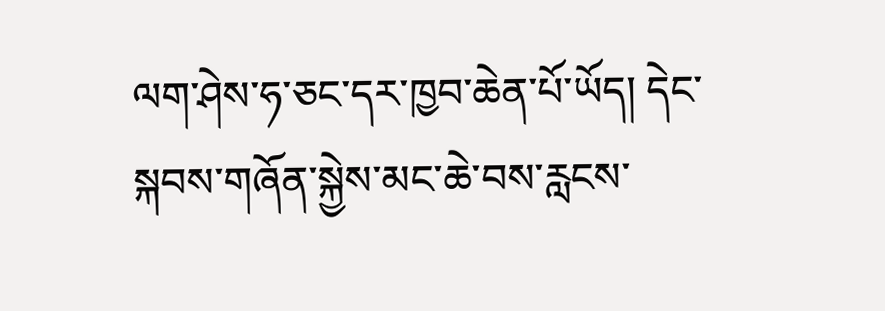ལག་ཤེས་ཧ་ཅང་དར་ཁྱབ་ཆེན་པོ་ཡོད། དེང་སྐབས་གཞོན་སྐྱེས་མང་ཆེ་བས་རླངས་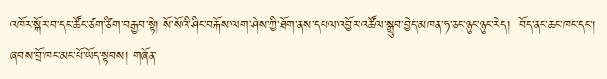འཁོར་སྐོར་བ་དང་ཚོང་ཙག་ཙིག་བརྒྱབ་སྟེ། སོ་སོའི་ཤིང་བརྐོས་ལག་ཤེས་ཀྱི་ཐོག་ནས་དཔལ་འབྱོར་འཚོལ་སྒྲུབ་བྱེད་མཁན་ཧ་ཅང་ཉུང་ཉུང་རེད།  བོད་ནང་ཆང་ཁང་དང་། ཞབས་བྲོ་ཁང་མང་པོ་ཡོད་སྟབས། གཞོན་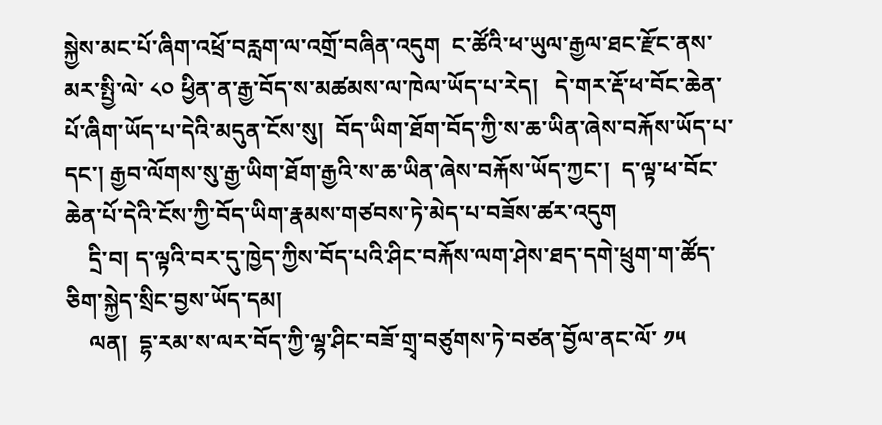སྐྱེས་མང་པོ་ཞིག་འཕྲོ་བརླག་ལ་འགྲོ་བཞིན་འདུག  ང་ཚོའི་ཕ་ཡུལ་རྒྱལ་ཐང་རྫོང་ནས་མར་སྤྱི་ལེ་ ༨༠ ཕྱིན་ན་རྒྱ་བོད་ས་མཚམས་ལ་ཁེལ་ཡོད་པ་རེད།   དེ་གར་རྡོ་ཕ་བོང་ཆེན་པོ་ཞིག་ཡོད་པ་དེའི་མདུན་ངོས་སུ།  བོད་ཡིག་ཐོག་བོད་ཀྱི་ས་ཆ་ཡིན་ཞེས་བརྐོས་ཡོད་པ་དང་། རྒྱབ་ལོགས་སུ་རྒྱ་ཡིག་ཐོག་རྒྱའི་ས་ཆ་ཡིན་ཞེས་བརྐོས་ཡོད་ཀྱང་།  ད་ལྟ་ཕ་བོང་ཆེན་པོ་དེའི་ངོས་ཀྱི་བོད་ཡིག་རྣམས་གཙབས་ཏེ་མེད་པ་བཟོས་ཚར་འདུག
    དྲི་བ། ད་ལྟའི་བར་དུ་ཁྱེད་ཀྱིས་བོད་པའི་ཤིང་བརྐོས་ལག་ཤེས་ཐད་དགེ་ཕྲུག་ག་ཚོད་ཅིག་སྐྱེད་སྲིང་བྱས་ཡོད་དམ།
    ལན།  དྷ་རམ་ས་ལར་བོད་ཀྱི་ལྷ་ཤིང་བཟོ་གྲྭ་བཙུགས་ཏེ་བཙན་བྱོལ་ནང་ལོ་ ༡༥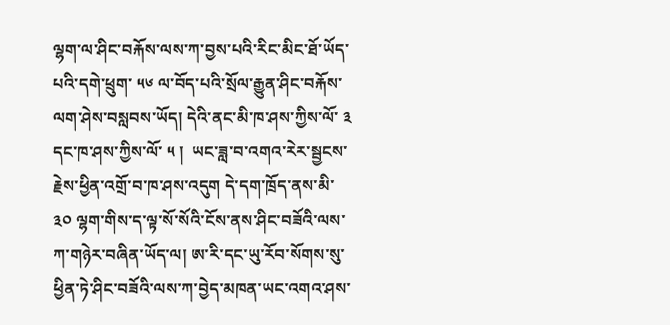ལྷག་ལ་ཤིང་བརྐོས་ལས་ཀ་བྱས་པའི་རིང་མིང་ཐོ་ཡོད་པའི་དགེ་ཕྲུག་ ༥༦ ལ་བོད་པའི་སྲོལ་རྒྱུན་ཤིང་བརྐོས་ལག་ཤེས་བསླབས་ཡོད། དེའི་ནང་མི་ཁ་ཤས་ཀྱིས་ལོ་ ༣ དང་ཁ་ཤས་ཀྱིས་ལོ་ ༥ །  ཡང་ཟླ་བ་འགའ་རེར་སྦྱངས་རྗེས་ཕྱིན་འགྲོ་བ་ཁ་ཤས་འདུག དེ་དག་ཁྲོད་ནས་མི་ ༣༠ ལྷག་གིས་ད་ལྟ་སོ་སོའི་ངོས་ནས་ཤིང་བཟོའི་ལས་ཀ་གཉེར་བཞིན་ཡོད་ལ། ཨ་རི་དང་ཡུ་རོབ་སོགས་སུ་ཕྱིན་ཏེ་ཤིང་བཟོའི་ལས་ཀ་བྱེད་མཁན་ཡང་འགའ་ཤས་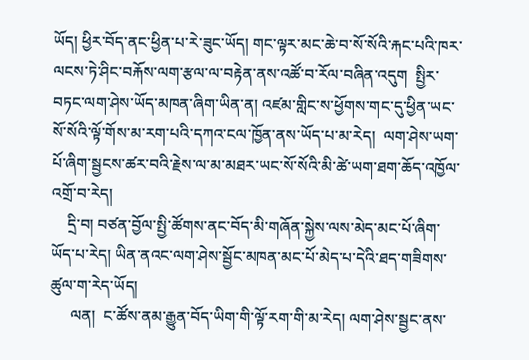ཡོད། ཕྱིར་བོད་ནང་ཕྱིན་པ་རེ་ཟུང་ཡོད། གང་ལྟར་མང་ཆེ་བ་སོ་སོའི་རྐང་པའི་ཁར་ལངས་ཏེ་ཤིང་བརྐོས་ལག་རྩལ་ལ་བརྟེན་ནས་འཚོ་བ་རོལ་བཞིན་འདུག  སྤྱིར་བཏང་ལག་ཤེས་ཡོད་མཁན་ཞིག་ཡིན་ན། འཛམ་གླིང་ས་ཕྱོགས་གང་དུ་ཕྱིན་ཡང་སོ་སོའི་ལྟོ་གོས་མ་རག་པའི་དཀའ་ངལ་ཁྱོན་ནས་ཡོད་པ་མ་རེད།  ལག་ཤེས་ཡག་པོ་ཞིག་སྦྱངས་ཚར་བའི་རྗེས་ལ་མ་མཐར་ཡང་སོ་སོའི་མི་ཚེ་ཡག་ཐག་ཆོད་འཁྱོལ་འགྲོ་བ་རེད།
    དྲི་བ། བཙན་བྱོལ་སྤྱི་ཚོགས་ནང་བོད་མི་གཞོན་སྐྱེས་ལས་མེད་མང་པོ་ཞིག་ཡོད་པ་རེད། ཡིན་ནའང་ལག་ཤེས་སྦྱོང་མཁན་མང་པོ་མེད་པ་དེའི་ཐད་གཟིགས་ཚུལ་ག་རེད་ཡོད།
     ལན།  ང་ཚོས་ནམ་རྒྱུན་བོད་ཡིག་གི་ལྟོ་རག་གི་མ་རེད། ལག་ཤེས་སྦྱང་ནས་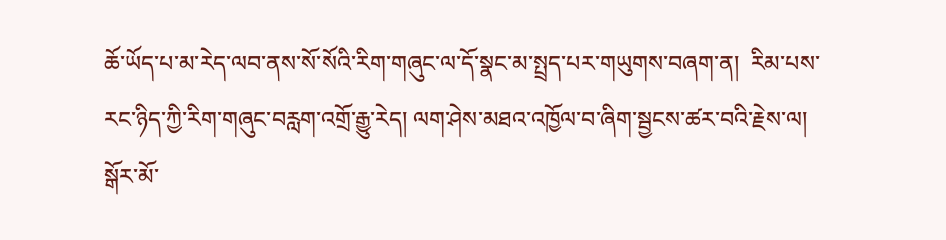ཆོ་ཡོད་པ་མ་རེད་ལབ་ནས་སོ་སོའི་རིག་གཞུང་ལ་དོ་སྣང་མ་སྤྲད་པར་གཡུགས་བཞག་ན།  རིམ་པས་རང་ཉིད་ཀྱི་རིག་གཞུང་བརླག་འགྲོ་རྒྱུ་རེད། ལག་ཤེས་མཐའ་འཁྱོལ་བ་ཞིག་སྦྱངས་ཚར་བའི་རྗེས་ལ།  སྒོར་མོ་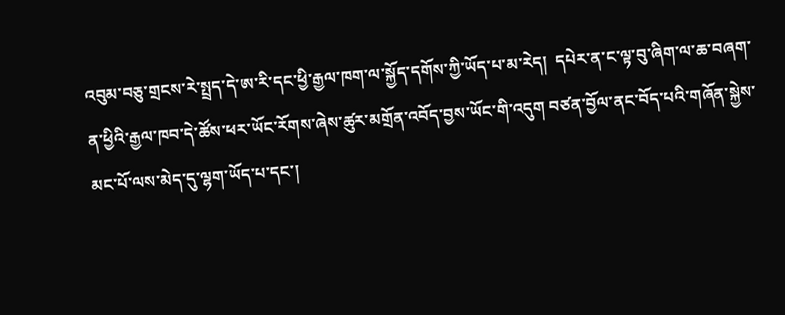འབུམ་བཅུ་གྲངས་རེ་སྤྲད་དེ་ཨ་རི་དང་ཕྱི་རྒྱལ་ཁག་ལ་སྐྱོད་དགོས་ཀྱི་ཡོད་པ་མ་རེད།  དཔེར་ན་ང་ལྟ་བུ་ཞིག་ལ་ཆ་བཞག་ན་ཕྱིའི་རྒྱལ་ཁབ་དེ་ཚོས་ཕར་ཡོང་རོགས་ཞེས་ཚུར་མགྲོན་འབོད་བྱས་ཡོང་གི་འདུག བཙན་བྱོལ་ནང་བོད་པའི་གཞོན་སྐྱེས་མང་པོ་ལས་མེད་དུ་ལྷག་ཡོད་པ་དང་།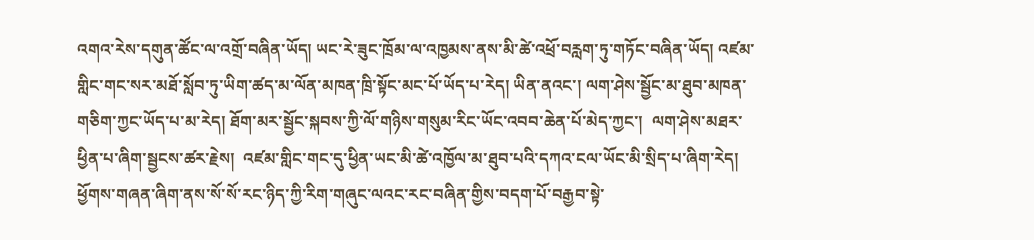འགའ་རེས་དགུན་ཚོང་ལ་འགྲོ་བཞིན་ཡོད། ཡང་རེ་ཟུང་ཁྲོམ་ལ་འཁྱམས་ནས་མི་ཚེ་འཕྲོ་བརླག་ཏུ་གཏོང་བཞིན་ཡོད། འཛམ་གླིང་གང་སར་མཐོ་སློབ་ཏུ་ཡིག་ཚད་མ་ལོན་མཁན་ཁྲི་སྟོང་མང་པོ་ཡོད་པ་རེད། ཡིན་ནའང་། ལག་ཤེས་སྦྱོང་མ་ཐུབ་མཁན་གཅིག་ཀྱང་ཡོད་པ་མ་རེད། ཐོག་མར་སྦྱོང་སྐབས་ཀྱི་ལོ་གཉིས་གསུམ་རིང་ཡོང་འབབ་ཆེན་པོ་མེད་ཀྱང་།  ལག་ཤེས་མཐར་ཕྱིན་པ་ཞིག་སྦྱངས་ཚར་རྗེས།  འཛམ་གླིང་གང་དུ་ཕྱིན་ཡང་མི་ཚེ་འཁྱོལ་མ་ཐུབ་པའི་དཀའ་ངལ་ཡོང་མི་སྲིད་པ་ཞིག་རེད། ཕྱོགས་གཞན་ཞིག་ནས་སོ་སོ་རང་ཉིད་ཀྱི་རིག་གཞུང་ལའང་རང་བཞིན་གྱིས་བདག་པོ་བརྒྱབ་སྟེ་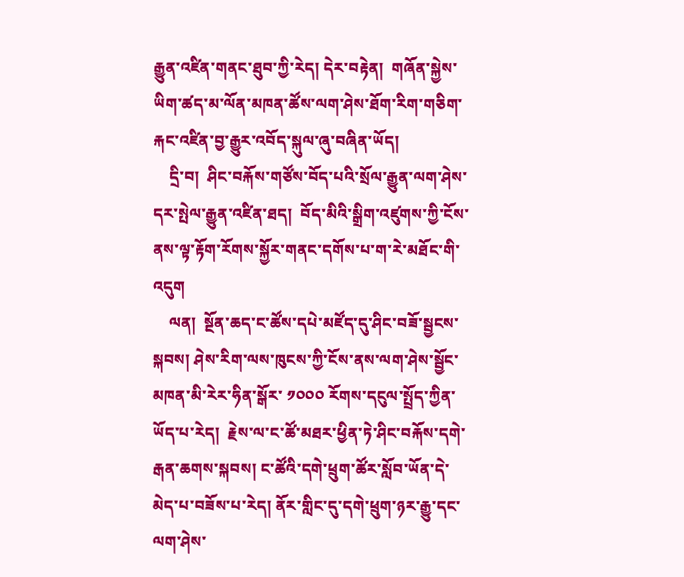རྒྱུན་འཛིན་གནང་ཐུབ་ཀྱི་རེད། དེར་བརྟེན།  གཞོན་སྐྱེས་ཡིག་ཚད་མ་ལོན་མཁན་ཚོས་ལག་ཤེས་ཐོག་རིག་གཅིག་རྐང་འཛིན་བྱ་རྒྱུར་འབོད་སྐུལ་ཞུ་བཞིན་ཡོད།
    དྲི་བ།  ཤིང་བརྐོས་གཙོས་བོད་པའི་སྲོལ་རྒྱུན་ལག་ཤེས་དར་སྤེལ་རྒྱུན་འཛིན་ཐད།  བོད་མིའི་སྒྲིག་འཛུགས་ཀྱི་ངོས་ནས་ལྟ་རྟོག་རོགས་སྐྱོར་གནང་དགོས་པ་ག་རེ་མཐོང་གི་འདུག
    ལན།  སྔོན་ཆད་ང་ཚོས་དཔེ་མཛོད་དུ་ཤིང་བཟོ་སྦྱངས་སྐབས། ཤེས་རིག་ལས་ཁུངས་ཀྱི་ངོས་ནས་ལག་ཤེས་སྦྱོང་མཁན་མི་རེར་ཧིན་སྒོར་ ༡༠༠༠ རོགས་དངུལ་སྤྲོད་ཀྱིན་ཡོད་པ་རེད།  རྗེས་ལ་ང་ཚོ་མཐར་ཕྱིན་ཏེ་ཤིང་བརྐོས་དགེ་རྒན་ཆགས་སྐབས། ང་ཚོའི་དགེ་ཕྲུག་ཚོར་སློབ་ཡོན་དེ་མེད་པ་བཟོས་པ་རེད། ནོར་གླིང་དུ་དགེ་ཕྲུག་ཉར་རྒྱུ་དང་ལག་ཤེས་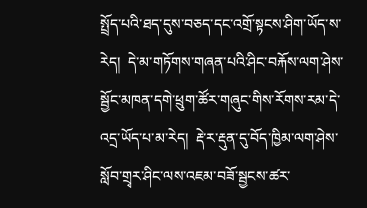སྤྲོད་པའི་ཐད་དུས་བཅད་དང་འགྲོ་སྟངས་ཤིག་ཡོད་ས་རེད།  དེ་མ་གཏོགས་གཞན་པའི་ཤིང་བརྐོས་ལག་ཤེས་སྦྱོང་མཁན་དགེ་ཕྲུག་ཚོར་གཞུང་གིས་རོགས་རམ་དེ་འདྲ་ཡོད་པ་མ་རེད།  རྡེ་ར་རྡུན་དུ་བོད་ཁྱིམ་ལག་ཤེས་སློབ་གྲྭར་ཤིང་ལས་འཇམ་བཟོ་སྦྱངས་ཚར་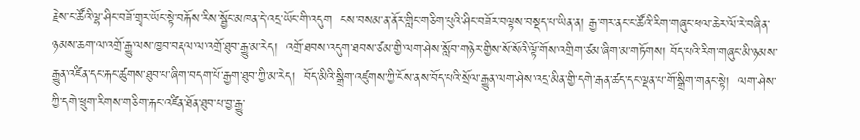རྗེས་ང་ཚོའི་ལྷ་ཤིང་བཟོ་གྲྭར་ཡོང་སྟེ་བརྐོས་རིས་སྦྱོང་མཁན་དེ་འདྲ་ཡོང་གི་འདུག  ངས་བསམ་ན་ནོར་གླིང་གཅིག་པུའི་ཤིང་བཟོར་བལྟས་བསྡད་པ་ཡིན་ན། རྒྱ་གར་ནང་ང་ཚོའི་རིག་གཞུང་ཕལ་ཆེར་ལོ་རེ་བཞིན་ཉམས་ཆག་ལ་འགྲོ་རྒྱུ་ལས་ཁྱབ་བརྡལ་ལ་འགྲོ་ཐུབ་རྒྱུ་མ་རེད།  འགྲོ་ཐབས་འདུག་ཐབས་ཙམ་གྱི་ལག་ཤེས་སློབ་གཉེར་གྱིས་སོ་སོའི་ལྟོ་གོས་འགྲིག་ཙམ་ཞིག་མ་གཏོགས། བོད་པའི་རིག་གཞུང་མི་ཉམས་རྒྱུན་འཛིན་དང་རྐང་ཚུགས་ཐུབ་པ་ཞིག་བདག་པོ་རྒྱག་ཐུབ་ཀྱི་མ་རེད།  བོད་མིའི་སྒྲིག་འཛུགས་ཀྱི་ངོས་ནས་བོད་པའི་སྲོལ་རྒྱུན་ལག་ཤེས་འདྲ་མིན་གྱི་དགེ་རྒན་ཚད་དང་ལྡན་པ་གོ་སྒྲིག་གནང་སྟེ།  ལག་ཤེས་ཀྱི་དགེ་ཕྲུག་རིགས་གཅིག་རྐང་འཛིན་ཐོན་ཐུབ་པ་བྱ་རྒྱུ་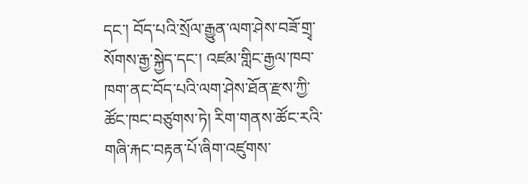དང་། བོད་པའི་སྲོལ་རྒྱུན་ལག་ཤེས་བཟོ་གྲྭ་སོགས་རྒྱ་སྐྱེད་དང་། འཛམ་གླིང་རྒྱལ་ཁབ་ཁག་ནང་བོད་པའི་ལག་ཤེས་ཐོན་རྫས་ཀྱི་ཚོང་ཁང་བཙུགས་ཏེ། རིག་གནས་ཚོང་རའི་གཞི་རྐང་བརྟན་པོ་ཞིག་འཛུགས་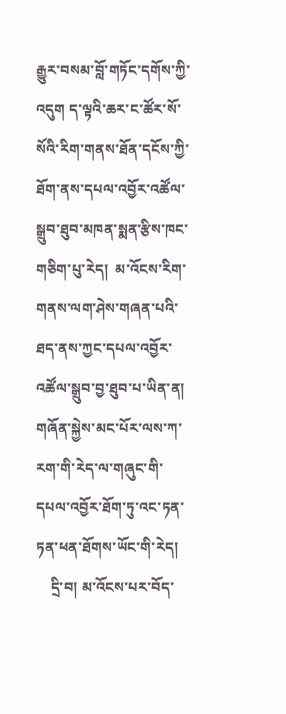རྒྱུར་བསམ་བློ་གཏོང་དགོས་ཀྱི་འདུག ད་ལྟའི་ཆར་ང་ཚོར་སོ་སོའི་རིག་གནས་ཐོན་དངོས་ཀྱི་ཐོག་ནས་དཔལ་འབྱོར་འཚོལ་སྒྲུབ་ཐུབ་མཁན་སྨན་རྩིས་ཁང་གཅིག་པུ་རེད།  མ་འོངས་རིག་གནས་ལག་ཤེས་གཞན་པའི་ཐད་ནས་ཀྱང་དཔལ་འབྱོར་འཚོལ་སྒྲུབ་བྱ་ཐུབ་པ་ཡིན་ན། གཞོན་སྐྱེས་མང་པོར་ལས་ཀ་རག་གི་རེད་ལ་གཞུང་གི་དཔལ་འབྱོར་ཐོག་ཏུ་འང་ཏན་ཏན་ཕན་ཐོགས་ཡོང་གི་རེད།
    དྲི་བ། མ་འོངས་པར་བོད་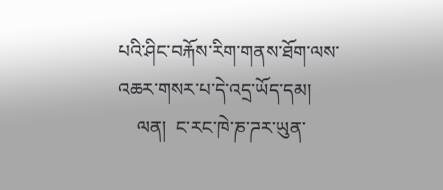པའི་ཤིང་བརྐོས་རིག་གནས་ཐོག་ལས་འཆར་གསར་པ་དེ་འདྲ་ཡོད་དམ།
    ལན།  ང་རང་ཁེ་ཎ་ཌར་ཡུན་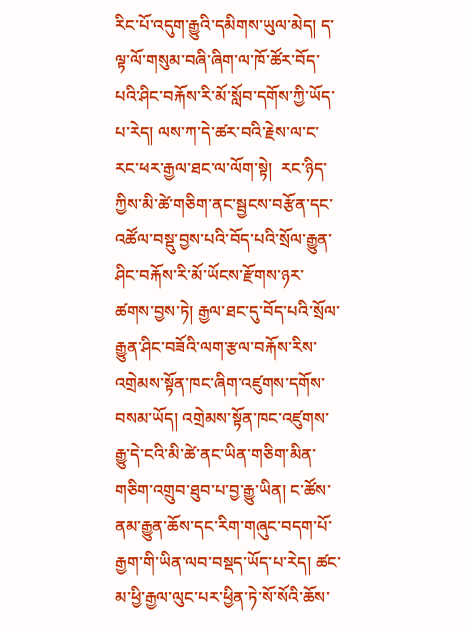རིང་པོ་འདུག་རྒྱུའི་དམིགས་ཡུལ་མེད། ད་ལྟ་ལོ་གསུམ་བཞི་ཞིག་ལ་ཁོ་ཚོར་བོད་པའི་ཤིང་བརྐོས་རི་མོ་སློབ་དགོས་ཀྱི་ཡོད་པ་རེད། ལས་ཀ་དེ་ཚར་བའི་རྗེས་ལ་ང་རང་ཕར་རྒྱལ་ཐང་ལ་ལོག་སྟེ།  རང་ཉིད་ཀྱིས་མི་ཚེ་གཅིག་ནང་སྦྱངས་བརྩོན་དང་འཚོལ་བསྡུ་བྱས་པའི་བོད་པའི་སྲོལ་རྒྱུན་ཤིང་བརྐོས་རི་མོ་ཡོངས་རྫོགས་ཉར་ཚགས་བྱས་ཏེ། རྒྱལ་ཐང་དུ་བོད་པའི་སྲོལ་རྒྱུན་ཤིང་བཟོའི་ལག་རྩལ་བརྐོས་རིས་འགྲེམས་སྟོན་ཁང་ཞིག་འཛུགས་དགོས་བསམ་ཡོད། འགྲེམས་སྟོན་ཁང་འཛུགས་རྒྱུ་དེ་ངའི་མི་ཚེ་ནང་ཡིན་གཅིག་མིན་གཅིག་འགྲུབ་ཐུབ་པ་བྱ་རྒྱུ་ཡིན། ང་ཚོས་ནམ་རྒྱུན་ཆོས་དང་རིག་གཞུང་བདག་པོ་རྒྱག་གི་ཡིན་ལབ་བསྡད་ཡོད་པ་རེད། ཚང་མ་ཕྱི་རྒྱལ་ལུང་པར་ཕྱིན་ཏེ་སོ་སོའི་ཆོས་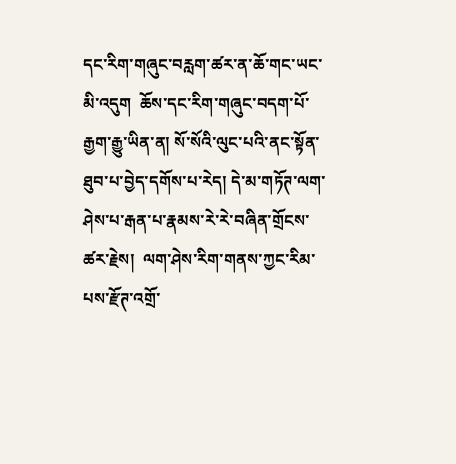དང་རིག་གཞུང་བརླག་ཚར་ན་ཆོ་གང་ཡང་མི་འདུག  ཆོས་དང་རིག་གཞུང་བདག་པོ་རྒྱག་རྒྱུ་ཡིན་ན། སོ་སོའི་ལུང་པའི་ནང་སྟོན་ཐུབ་པ་བྱེད་དགོས་པ་རེད། དེ་མ་གཏོཊ་ལག་ཤེས་པ་རྒན་པ་རྣམས་རེ་རེ་བཞིན་གྲོངས་ཚར་རྗེས།  ལག་ཤེས་རིག་གནས་ཀྱང་རིམ་པས་རྫོཊ་འགྲོ་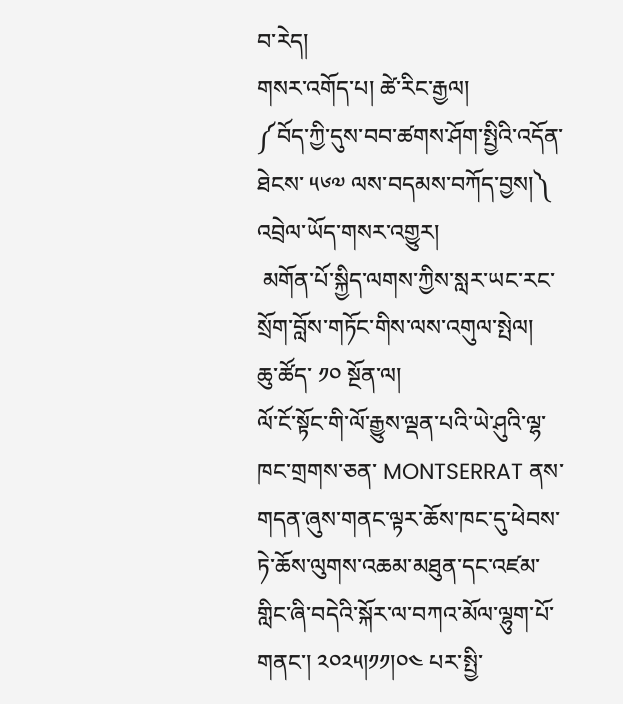བ་རེད།
གསར་འགོད་པ། ཚེ་རིང་རྒྱལ།
༼བོད་ཀྱི་དུས་བབ་ཚགས་ཤོག་སྤྱིའི་འདོན་ཐེངས་ ༥༦༧ ལས་བདམས་བཀོད་བྱས།༽
འབྲེལ་ཡོད་གསར་འགྱུར།
 མགོན་པོ་སྐྱིད་ལགས་ཀྱིས་སླར་ཡང་རང་སྲོག་བློས་གཏོང་གིས་ལས་འགུལ་སྤེལ།
ཆུ་ཚོད་ ༡༠ སྔོན་ལ།
ལོ་ངོ་སྟོང་གི་ལོ་རྒྱུས་ལྡན་པའི་ཡེ་ཤུའི་ལྷ་ཁང་གྲགས་ཅན་ MONTSERRAT ནས་གདན་ཞུས་གནང་ལྟར་ཆོས་ཁང་དུ་ཕེབས་ཏེ་ཆོས་ལུགས་འཆམ་མཐུན་དང་འཛམ་གླིང་ཞི་བདེའི་སྐོར་ལ་བཀའ་མོལ་ལྷུག་པོ་གནང་། ༢༠༢༥།༡༡།༠༤ པར་སྤྱི་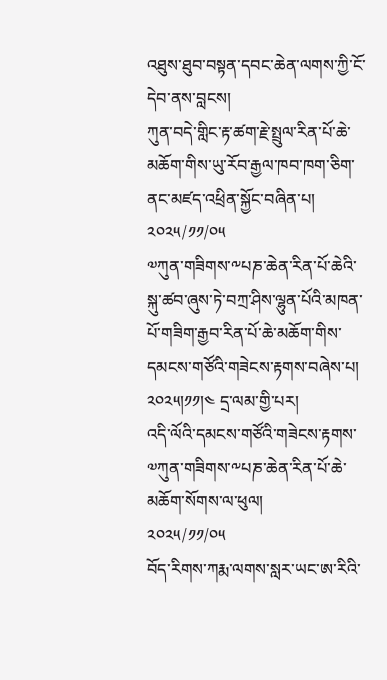འཐུས་ཐུབ་བསྟན་དབང་ཆེན་ལགས་ཀྱི་ངོ་དེབ་ནས་བླངས།
ཀུན་བདེ་གླིང་རྟ་ཚག་རྗེ་སྤྲུལ་རིན་པོ་ཆེ་མཆོག་གིས་ཡུ་རོབ་རྒྱལ་ཁབ་ཁག་ཅིག་ནང་མཛད་འཕྲིན་སྐྱོང་བཞིན་པ།
༢༠༢༥/༡༡/༠༥
༧ཀུན་གཟིགས་༸པཎ་ཆེན་རིན་པོ་ཆེའི་སྐུ་ཚབ་ཞུས་ཏེ་བཀྲ་ཤིས་ལྷུན་པོའི་མཁན་པོ་གཟིག་རྒྱབ་རིན་པོ་ཆེ་མཆོག་གིས་དམངས་གཙོའི་གཟེངས་རྟགས་བཞེས་པ། ༢༠༢༥།༡༡།༤ དྲ་ལམ་གྱི་པར།
འདི་ལོའི་དམངས་གཙོའི་གཟེངས་རྟགས་༧ཀུན་གཟིགས་༸པཎ་ཆེན་རིན་པོ་ཆེ་མཆོག་སོགས་ལ་ཕུལ།
༢༠༢༥/༡༡/༠༥
བོད་རིགས་ཀརྨ་ལགས་སླར་ཡང་ཨ་རིའི་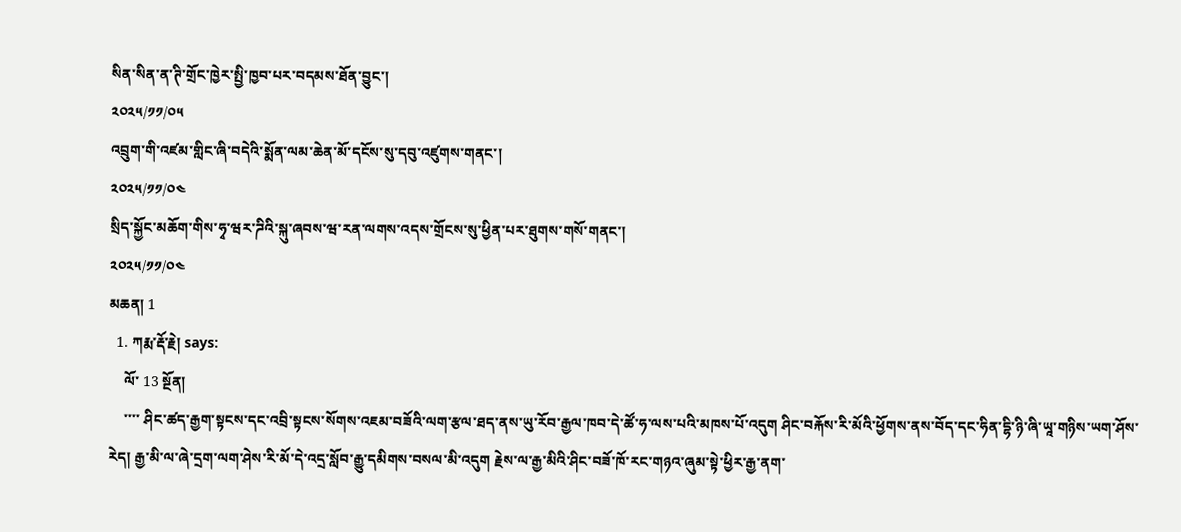སིན་སིན་ན་ཊི་གྲོང་ཁྱེར་སྤྱི་ཁྱབ་པར་བདམས་ཐོན་བྱུང་།
༢༠༢༥/༡༡/༠༥
འབྲུག་གི་འཛམ་གླིང་ཞི་བདེའི་སྨོན་ལམ་ཆེན་མོ་དངོས་སུ་དབུ་འཛུགས་གནང་།
༢༠༢༥/༡༡/༠༤
སྲིད་སྐྱོང་མཆོག་གིས་ཧྭ་ཝར་ཌིའི་སྐུ་ཞབས་ཝ་རན་ལགས་འདས་གྲོངས་སུ་ཕྱིན་པར་ཐུགས་གསོ་གནང་།
༢༠༢༥/༡༡/༠༤
མཆན། 1
  1. ཀརྨ་རྡོ་རྗེ། says:
    ལོ་ 13 སྔོན།
    ་་་་ ཤིང་ཚད་རྒྱག་སྟངས་དང་འབྲི་སྟངས་སོགས་འཇམ་བཟོའི་ལག་རྩལ་ཐད་ནས་ཡུ་རོབ་རྒྱལ་ཁབ་དེ་ཚོ་ཧ་ལས་པའི་མཁས་པོ་འདུག ཤིང་བརྐོས་རི་མོའི་ཕྱོགས་ནས་བོད་དང་ཧིན་དྷི་ཉི་ཞི་ཡཱ་གཉིས་ཡག་ཤོས་རེད། རྒྱ་མི་ལ་ཞེ་དྲག་ལག་ཤེས་རི་མོ་དེ་འདྲ་སློབ་རྒྱུ་དམིགས་བསལ་མི་འདུག རྗེས་ལ་རྒྱ་མིའི་ཤིང་བཟོ་ཁོ་རང་གཉའ་ཞུམ་སྟེ་ཕྱིར་རྒྱ་ནག་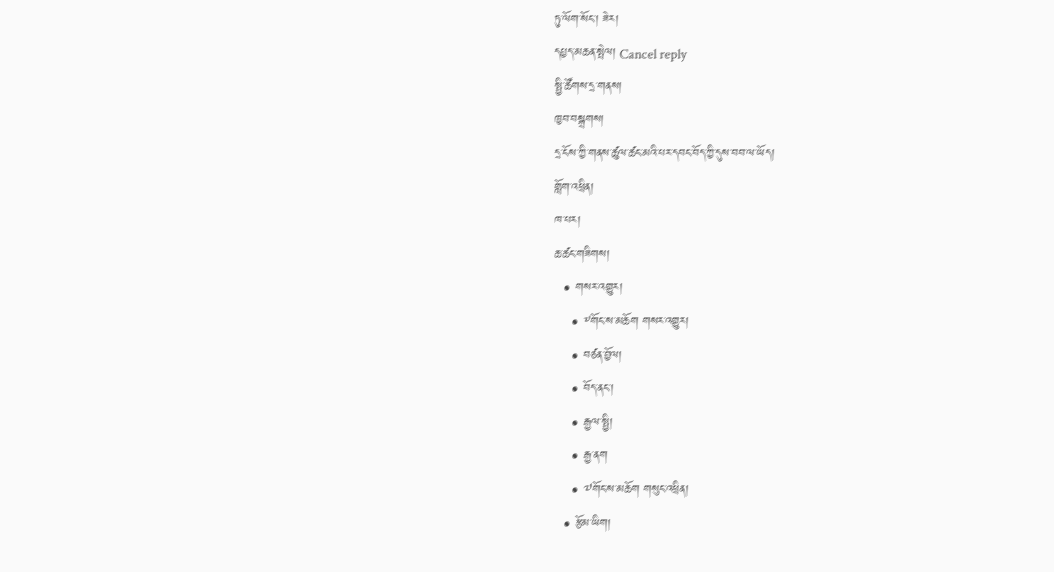ཏུ་ལོག་སོང་། ཟེར།
དཔྱད་མཆན་སྤེལ། Cancel reply
སྤྱི་ཚོགས་དྲ་གནས།
ཁྱབ་བསྒྲགས།
དྲ་ངོས་ཀྱི་གནས་ཚུལ་ཚང་མའི་པར་དབང་བོད་ཀྱི་དུས་བབ་ལ་ཡོད།
གློག་འཕྲིན།
ཁ་པར།
ཆ་ཚང་གཟིགས།
  • གསར་འགྱུར།
    • ༸གོང་ས་མཆོག གསར་འགྱུར།
    • བཙན་བྱོལ།
    • བོད་ནང་།
    • རྒྱལ་སྤྱི།
    • རྒྱ་ནག
    • ༧གོང་ས་མཆོག གསུང་འཕྲིན།
  • རྩོམ་ཡིག།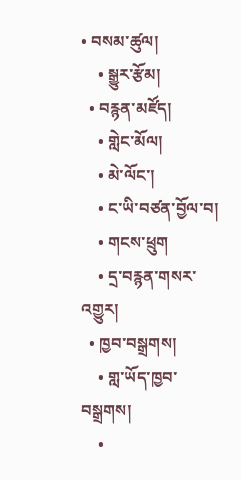• བསམ་ཚུལ།
    • སྒྱུར་རྩོམ།
  • བརྙན་མཛོད།
    • གླེང་མོལ།
    • མེ་ལོང་།
    • ང་ཡི་བཙན་བྱོལ་བ།
    • གངས་ཕྲུག
    • དྲ་བརྙན་གསར་འགྱུར།
  • ཁྱབ་བསྒྲགས།
    • གླ་ཡོད་ཁྱབ་བསྒྲགས།
    •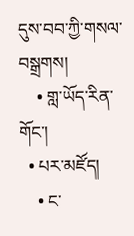དུས་བབ་ཀྱི་གསལ་བསྒྲགས།
    • གླ་ཡོད་རིན་གོང་།
  • པར་མཛོད།
    • ང་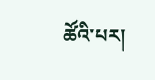ཚོའི་པར།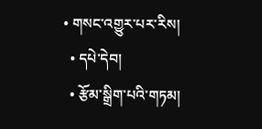• གསང་འགྱུར་པར་རིས།
  • དཔེ་དེབ།
  • རྩོམ་སྒྲིག་པའི་གཏམ།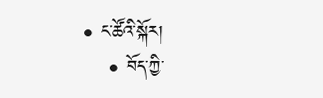• ང་ཚོའི་སྐོར།
    • བོད་ཀྱི་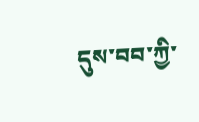དུས་བབ་ཀྱི་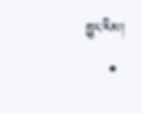བྱུང་རིམ།
    •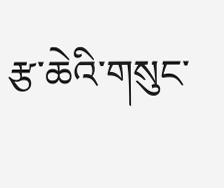རྩ་ཆེའི་གསུང་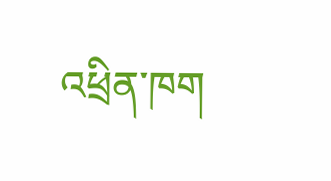འཕྲིན་ཁག